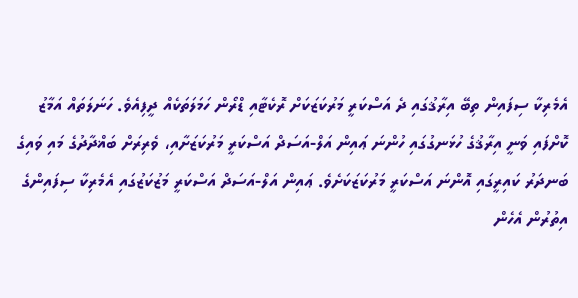އެމެރިކާ ސިފައިން ތިބޭ އިރާޤުގައި ދެ އަސްކަރީ މަރުކަޒަކަށް ރޮކެޓާއި ޑްރޯން ހަމަލަތަކެއް ދީފިއެވެ. ހަނަލަތައް އަމާޒު ކޮށްފައި ވަނީ އިރާޤުގެ ހުޅަނގުގައި ހުންނަ ޢައިން އަލް-އަސަދް އަސްކަރީ މަރުކަޒަށާއި، ވެރިރަށް ބަޣްދާދުގެ މައި ވައިގެ ބަނދަރު ކައިރީގައި އޮންނަ އަސްކަރީ މަރުކަޒަކަށެވެ. ޢައިން އަލް-އަސަދް އަސްކަރީ މަޒުކަޒުގައި އެމެރިކާ ސިފައިންގެ އިތުރުން އެހެން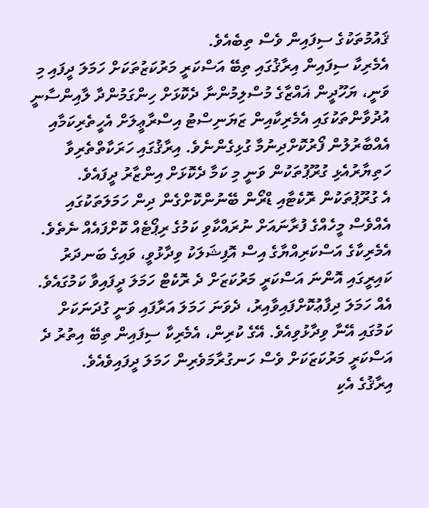ޤައުމުތަކުގެ ސިފައިން ވެސް ތިބެއެވެ.
އެމެރިކާ ސިފައިން އިރާޤުގައި ތިބޭ އަސްކަރީ މަރުކަޒުތަކަށް ހަމަލަ ދީފައި މި ވަނީ، ޔަހޫދީން ޣައްޒާގެ މުސްލިމުންނާ ދެކޮޅަށް ހިންގަމުންދާ ލާއިންސާނީ އުދުވާންތަކުގައި އެމެރިކާއިން ޒަޔަނިސްޓު އިސްރާޢީލަށް އެހީތެރިކަމާއި އެއްބާރުލުން ފޯރުކޮށްދިނުމާ ގުޅިގެންނެވެ. އިރާޤުގައި ހަރަކާތްތެރިވާ ހަތިޔާރުއެޅި ގުރޫޕުތަކުން ވަނީ މި ކަމާ ދެކޮޅަށް އިންޒާރު ދީފައެވެ.
އެ ގުރޫޕުތަކުން ރޮކެޓާއި ޑްރޯން ބޭނުންކޮށްގެން ދިން ހަމަލަތަކުގައި އެއްވެސް މީހެއްގެ ފުރާނައަށް ނުރައްކާވި ކަމުގެ ރިޕޯޓެއް ކޮށްފައެއް ނެތެވެ. އެމެރިކާގެ އަސްކަރިއްޔާގެ އިސް އޮފިޝަލަކު ވިދާޅުވީ، ވައިގެ ބަނދަރު ކައިރީގައި އޮންނަ އަސްކަރީ މަރުކަޒަށް ދެ ރޮކެޓް ހަމަލަ ދީފައިވާ ކަމުގައެވެ. އެއް ހަމަލަ ދިފާޢުކޮށްފައިވާއިރު، ދެވަނަ ހަމަލަ އަރާފައި ވަނީ ގުދަނަކަށް ކަމުގައި އޭނާ ވިދާޅުވިއެވެ. އޭގެ ކުރިން، އެމެރިކާ ސިފައިން ތިބޭ އިތުރު ދެ އަސްކަރީ މަރުކަޒަކަށް ވެސް ހަނގުރާމަވެރިން ހަމަލަ ދީފައިވެއެވެ.
އިރާޤުގެ އެކި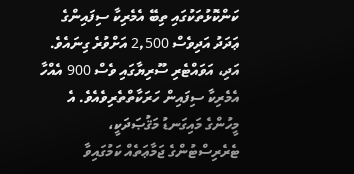ކަންކޮޅުތަކުގައި ތިބޭ އެމެރިކާ ސިފައިންގެ ޢަދަދު އަދިވެސް 2,500 އަށްވުރެ ގިނައެވެ. އަދި، އަވައްޓެރި ސޫރިޔާގައި ވެސް 900 އެއްހާ އެމެރިކާ ސިފައިން ހަރަކާތްތެރިވެއެވެ. އެ މީހުންގެ މައިގަނޑު މަޤުޞަދަކީ، ޓެރެރިސްޓުންގެ ޖަމާޢަތެއް ކަމުގައިވާ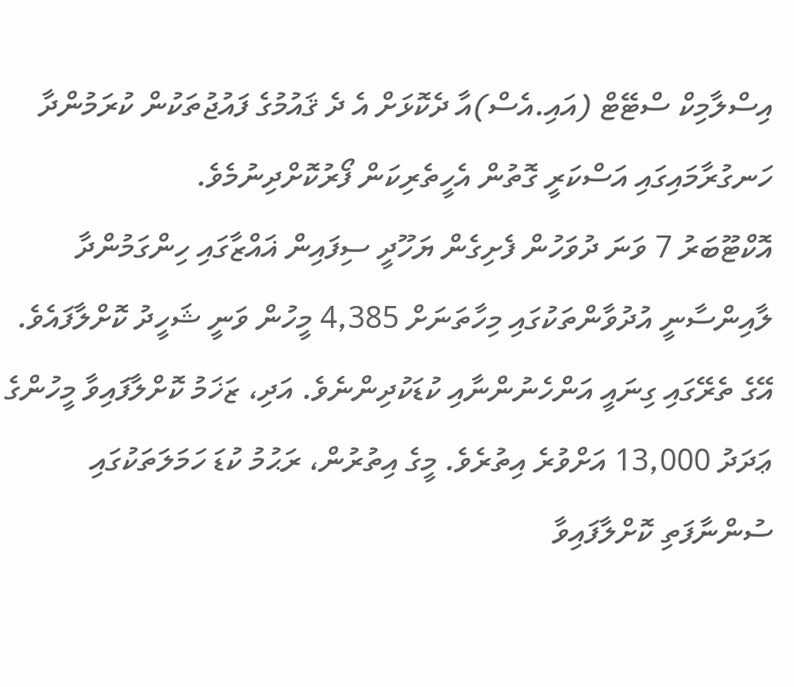އިސްލާމިކް ސްޓޭޓް (އައި.އެސް)އާ ދެކޮޅަށް އެ ދެ ޤައުމުގެ ފައުޖުތަކުން ކުރަމުންދާ ހަނގުރާމައިގައި އަސްކަރީ ގޮތުން އެހީތެރިކަން ފޯރުކޮށްދިނުމެވެ.
އޮކްޓޫބަރު 7 ވަނަ ދުވަހުން ފެށިގެން ޔަހޫދީ ސިފައިން ޣައްޒާގައި ހިންގަމުންދާ ލާއިންސާނީ އުދުވާންތަކުގައި މިހާތަނަށް 4,385 މީހުން ވަނީ ޝަހީދު ކޮށްލާފައެވެ. އޭގެ ތެރޭގައި ގިނައީ އަންހެނުންނާއި ކުޑަކުދިންނެވެ. އަދި، ޒަޚަމު ކޮށްލާފައިވާ މީހުންގެ ޢަދަދު 13,000 އަށްވުރެ އިތުރެވެ. މީގެ އިތުރުން، ރަޙުމު ކުޑަ ހަމަލަތަކުގައި ސުންނާފަތި ކޮށްލާފައިވާ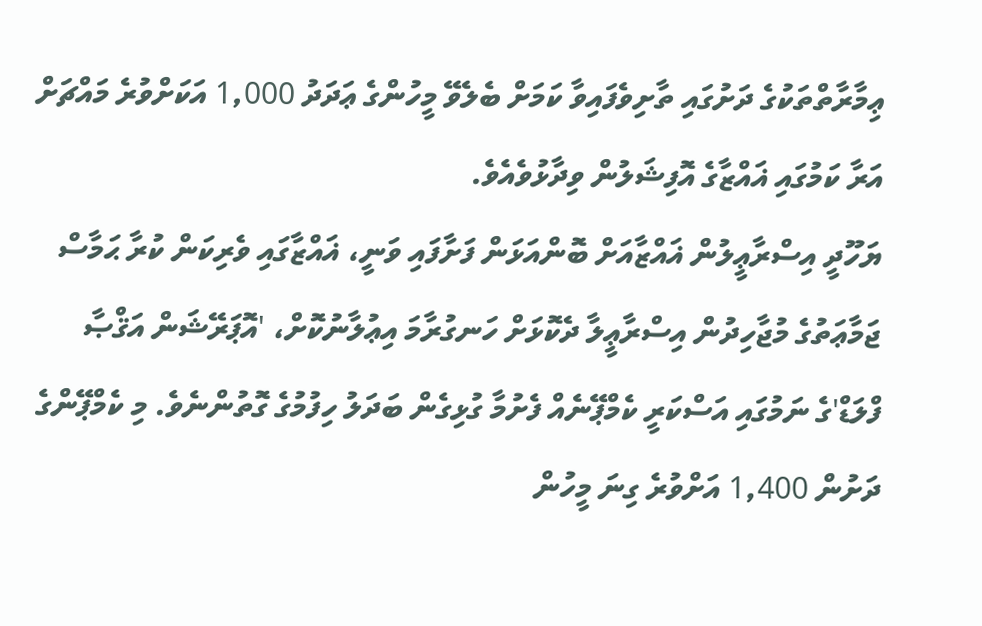ޢިމާރާތްތަކުގެ ދަށުގައި ތާށިވެފައިވާ ކަމަށް ބެލެވޭ މީހުންގެ ޢަދަދު 1,000 އަކަށްވުރެ މައްޗަށް އަރާ ކަމުގައި ޣައްޒާގެ އޮފިޝަލުން ވިދާޅުވެއެވެ.
ޔަހޫދީ އިސްރާޢީލުން ޣައްޒާއަށް ބޮންއަޅަން ފަށާފައި ވަނީ، ޣައްޒާގައި ވެރިކަން ކުރާ ޙަމާސް ޖަމާޢަތުގެ މުޖާހިދުން އިސްރާޢީލާ ދެކޮޅަށް ހަނގުރާމަ އިޢުލާނުކޮށް، 'އޮޕަރޭޝަން އަޤްޞާ ފްލަޑް'ގެ ނަމުގައި އަސްކަރީ ކެމްޕޭނެއް ފެށުމާ ގުޅިގެން ބަދަލު ހިފުމުގެ ގޮތުންނެވެ. މި ކެމްޕޭންގެ ދަށުން 1,400 އަށްވުރެ ގިނަ މީހުން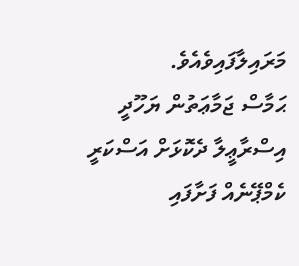މަރައިލާފައިވެއެވެ.
ޙަމާސް ޖަމާޢަތުން ޔަހޫދީ އިސްރާޢީލާ ދެކޮޅަށް އަސްކަރީ ކެމްޕޭނެއް ފަށާފައި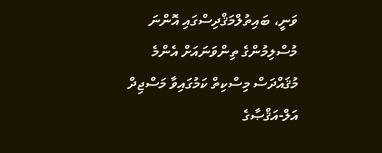ވަނީ، ބައިތުލްމަޤްދިސްގައި އޮންނަ މުސްލިމުންގެ ތިންވަނައަށް އެންމެ މުޤައްދަސް މިސްކިތް ކަމުގައިވާ މަސްޖިދް އަލް-އަޤްޞާގެ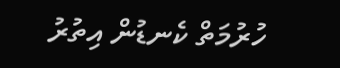ހުރުމަތް ކެނޑުން އިތުރު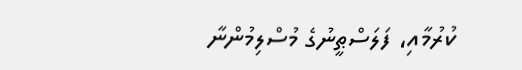ކުރުމާއި، ފަލަސްޠީނުގެ މުސްލިމުންނާ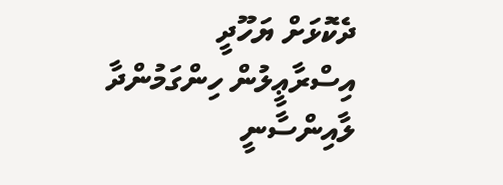ދެކޮޅަށް ޔަހޫދީ އިސްރާޢީލުން ހިންގަމުންދާ ލާއިންސާނީ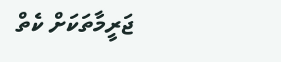ޖަރީމާތަކަށް ކެތް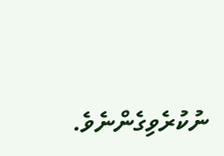ނުކުރެވިގެންނެވެ.